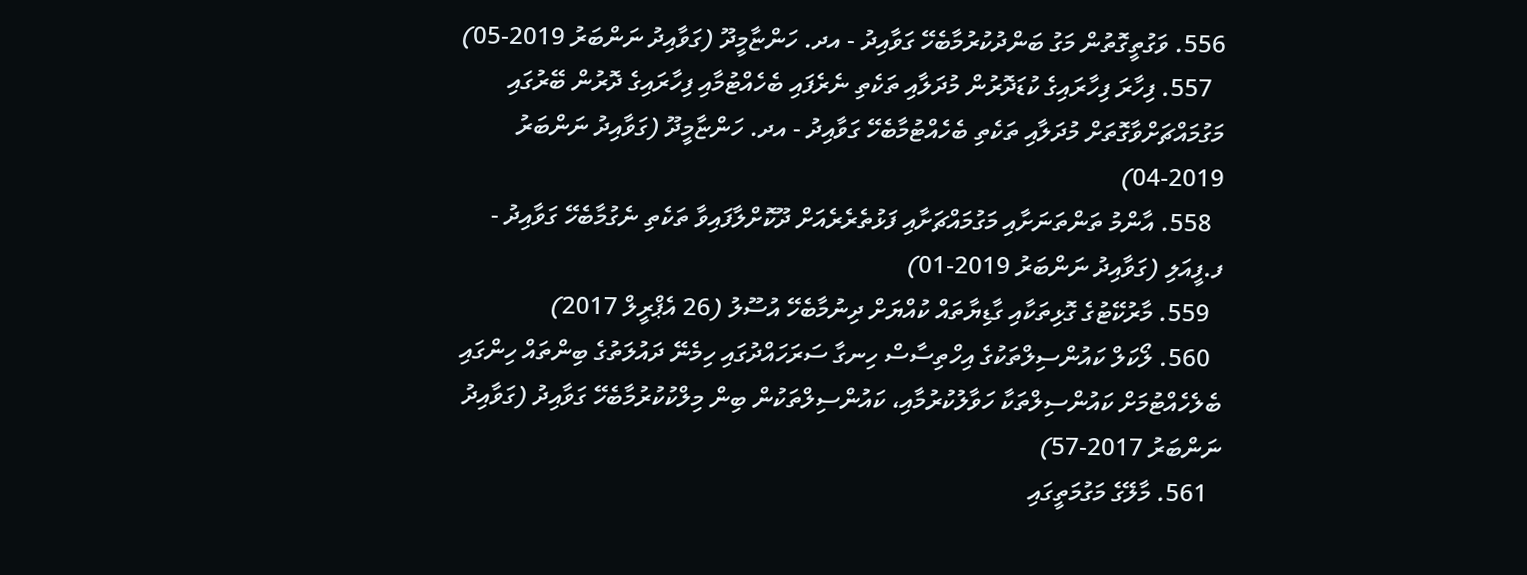556. ވަގުތީގޮތުން މަގު ބަންދުކުރުމާބެހޭ ގަވާއިދު - އދ. ހަންޏާމީދޫ (ގަވާއިދު ނަންބަރު 2019-05)
  557. ފިހާރަ ފިހާރައިގެ ކުޑަދޮރުން މުދަލާއި ތަކެތި ނެރެފައި ބެހެއްޓުމާއި ފިހާރައިގެ ދޮރުން ބޭރުގައި މަގުމައްޗަށްވާގޮތަށް މުދަލާއި ތަކެތި ބެހެއްޓުމާބެހޭ ގަވާއިދު - އދ. ހަންޏާމީދޫ (ގަވާއިދު ނަންބަރު 2019-04)
  558. އާންމު ތަންތަނަށާއި މަގުމައްޗަށާއި ފަޅުތެރެރެއަށް ދޫކޮށްލާފައިވާ ތަކެތި ނެގުމާބެހޭ ގަވާއިދު - ފ.ފީއަލި (ގަވާއިދު ނަންބަރު 2019-01)
  559. މާރުކޭޓުގެ ގޮޅިތަކާއި ގާޑިޔާތައް ކުއްޔަށް ދިނުމާބެހޭ އުސޫލު (26 އެޕްރީލް 2017)
  560. ލޯކަލް ކައުންސިލްތަކުގެ އިހްތިސާސް ހިނގާ ސަރަހައްދުގައި ހިމެނޭ ދައުލަތުގެ ބިންތައް ހިންގައި ބެލެހެއްޓުމަށް ކައުންސިލްތަކާ ހަވާލުކުރުމާއި، ކައުންސިލްތަކުން ބިން މިލްކުކުރުމާބެހޭ ގަވާއިދު (ގަވާއިދު ނަންބަރު 2017-57)
  561. މާލޭގެ މަގުމަތީގައި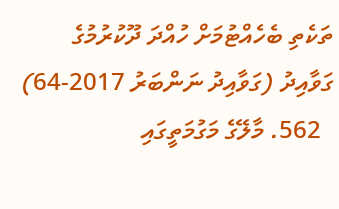ތަކެތި ބެހެއްޓުމަށް ހުއްދަ ދޫކުރުމުގެ ގަވާއިދު (ގަވާއިދު ނަންބަރު 2017-64)
  562. މާލޭގެ މަގުމަތީގައި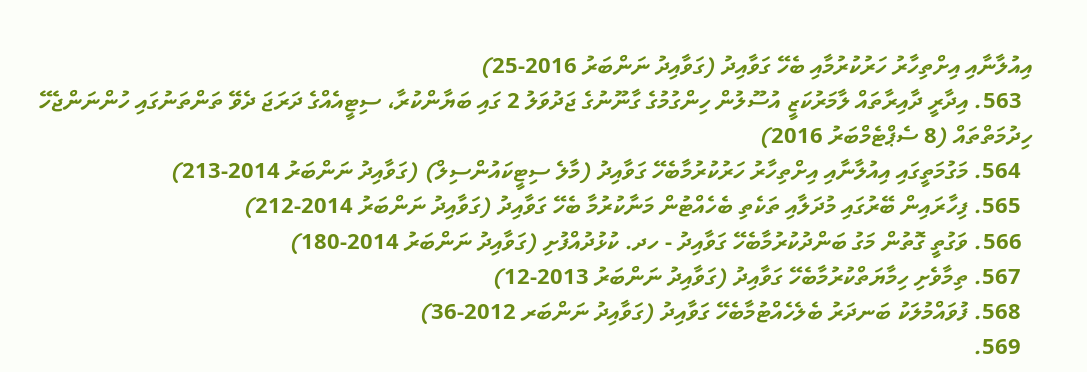އިއުލާނާއި އިށްތިހާރު ހަރުކުރުމާއި ބެހޭ ގަވާއިދު (ގަވާއިދު ނަންބަރު 2016-25)
  563. އިދާރީ ދާއިރާތައް ލާމަރުކަޒީ އުސޫލުން ހިންގުމުގެ ގާނޫނުގެ ޖަދުވަލު 2 ގައި ބަޔާންކުރާ، ސިޓީއެއްގެ ދަރަޖަ ދެވޭ ތަންތަނުގައި ހުންނަންޖެހޭ ހިދުމަތްތައް (8 ސެޕްޓެމްބަރު 2016)
  564. މަގުމަތީގައި އިއުލާނާއި އިށްތިހާރު ހަރުކުރުމާބެހޭ ގަވާއިދު (މާލެ ސިޓީކައުންސިލް) (ގަވާއިދު ނަންބަރު 2014-213)
  565. ފިހާރައިން ބޭރުގައި މުދަލާއި ތަކެތި ބެހެއްޓުން މަނާކުރުމާ ބެހޭ ގަވާއިދު (ގަވާއިދު ނަންބަރު 2014-212)
  566. ވަގުތީ ގޮތުން މަގު ބަންދުކުރުމާބެހޭ ގަވާއިދު - ހދ. ކުޅުދުއްފުށި (ގަވާއިދު ނަންބަރު 2014-180)
  567. ތިމާވެށި ހިމާޔަތްކުރުމާބެހޭ ގަވާއިދު (ގަވާއިދު ނަންބަރު 2013-12)
  568. ފުވައްމުލަކު ބަނދަރު ބެލެހެއްޓުމާބެހޭ ގަވާއިދު (ގަވާއިދު ނަންބަރ 2012-36)
  569.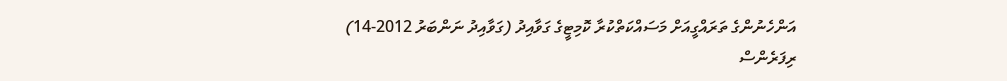އަންހެނުންގެ ތަރައްގީއަށް މަސައްކަތްކުރާ ކޮމިޓީގެ ގަވާއިދު (ގަވާއިދު ނަންބަރު 2012-14)
ރިފަރެންސް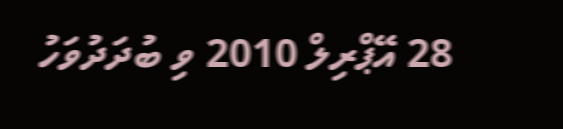28 އޭޕްރިލް 2010 ވި ބުދަދުވަހު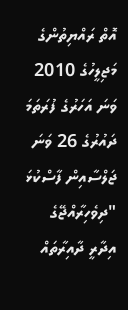އޮތް ރައްޔިތުންގެ މަޖިލީހުގެ 2010 ވަނަ އަހަރުގެ ފުރަތަމަ ދައުރުގެ 26 ވަނަ ޖަލްސާއިން ފާސްކުޅަ "ދިވެހިރާއްޖޭގެ އިދާރީ ދާއިރާތައް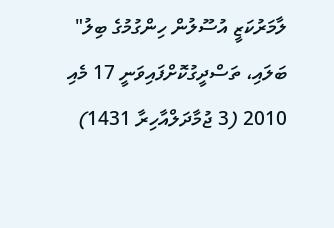ލާމަރުކަޒީ އުސޫލުން ހިންގުމުގެ ބިލު" ބަލައި، ތަސްދީގުކޮށްފައިވަނީ 17 މެއި 2010 (3 ޖުމާދަލްއާހިރާ 1431)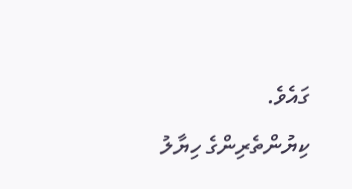ގައެވެ.
ކިޔުންތެރިންގެ ހިޔާލު